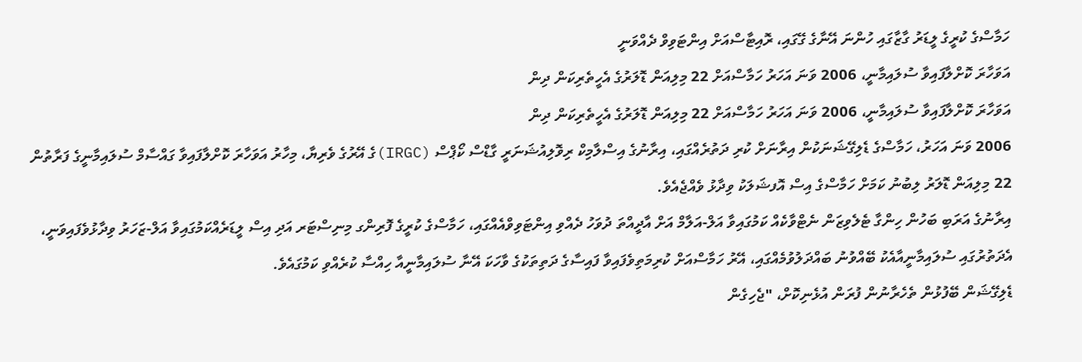ހަމާސްގެ ކުރީގެ ލީޑަރު ގާޒާގައި ހުންނަ އޭނާގެ ގޭގައި، ރޮއިޓާސްއަށް އިންޓަވިވް ދެއްވަނީ
އަވަހާރަ ކޮށްލާފައިވާ ސުލައިމާނީ، 2006 ވަނަ އަހަރު ހަމާސްއަށް 22 މިލިއަން ޑޮލަރުގެ އެހީތެރިކަން ދިން
އަވަހާރަ ކޮށްލާފައިވާ ސުލައިމާނީ، 2006 ވަނަ އަހަރު ހަމާސްއަށް 22 މިލިއަން ޑޮލަރުގެ އެހީތެރިކަން ދިން
2006 ވަނަ އަހަރު، ހަމާސްގެ ޑެލިގޭޝަނަކުން އިރާނަށް ކުރި ދަތުރެއްގައި، އިރާނުގެ އިސްލާމިކް ރިވޮލިއުޝަނަރީ ގާޑްސް ކޯޕްސް (IRGC)ގެ އޭރުގެ ވެރިޔާ، މިހާރު އަވަހާރަ ކޮށްލާފައިވާ ގައްސާމް ސުލައިމާނީގެ ފަރާތުން 22 މިލިއަން ޑޮލަރު ލިބުނު ކަމަށް ހަމާސްގެ އިސް އޮފޝަލަކު ވިދާޅު ވެއްޖެއެވެ.
އިރާނުގެ އަރަބި ބަހުން ހިންގާ ޓެލެވިޒަން ނެޓްވާކެއް ކަމުގައިވާ އަލް-އަލާމް އަށް އާދީއްތަ ދުވަހު ދެއްވި އިންޓަވިވްއެއްގައި، ހަމާސްގެ ކުރީގެ ފޮރިންގ މިނިސްޓަރ އަދި އިސް ލީޑަރެއްކަމުގައިވާ އަލް-ޒަހަރު ވިދާޅުވެފައިވަނީ، އެދަތުރުގައި ސުލައިމާނީއާއެކު ބޭއްވުނު ބައްދަލުވުމެއްގައި، އޭރު ހަމާސްއަށް ކުރިމަތިވެފައިވާ ފައިސާގެ ދަތިތަކުގެ ވާހަކަ އޭނާ ސުލައިމާނީއާ ހިއްސާ ކުރެއްވި ކަމުގައެވެ.
ޑެލިގޭޝަން ބޭފުޅުން ތެހެރާނުން ފުރަން އުޅެނިކޮށް، "ޖެހިގެން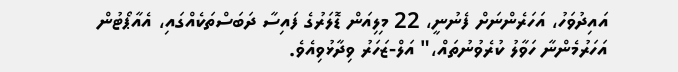އައިދުވަހު، އަހަރެންނަށް ފެނުނީ، 22 މިލިއަން ޑޮލަރުގެ ފައިސާ ދަބަސްތަކެއްގައި، އެއާޕޯޓުން އަހަރުމެންނާ ހަވާލު ކުރެވުނުތައް،" އަލް-ޒަހަރު ވިދާޅުވިއެވެ.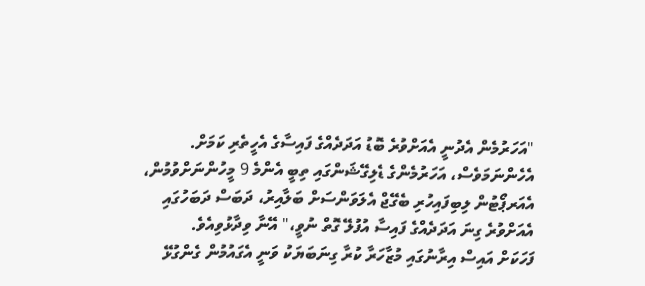"އަހަރުމެން އެދުނީ އެއަށްވުރެ ބޮޑު އަދަދެއްގެ ފައިސާގެ އެހީތެރި ކަމަށް. އެހެންނަމަވެސް، އަހަރުމެންގެ ޑެލިގޭޝަންގައި ތިބީ އެންމެ 9 މީހުންނަށްވުމުން، އެއަރޕޯޓުން ލިބިފައިހުރި ބެގޭޖް އެލަވަންސަށް ބަލާއިރު، ދަބަސް ދަބަހުގައި އެއަށްވުރެ ގިނަ އަދަދެއްގެ ފައިސާ އުފުލޭ ގޮތް ނުވީ،" އޭނާ ވިދާޅުވިއެވެ.
ފަހަކަށް އައިސް އިރާނުގައި މުޒާހަރާ ކުރާ ގިނަބަޔަކު ވަނީ އެގައުމުން ގެންގުޅޭ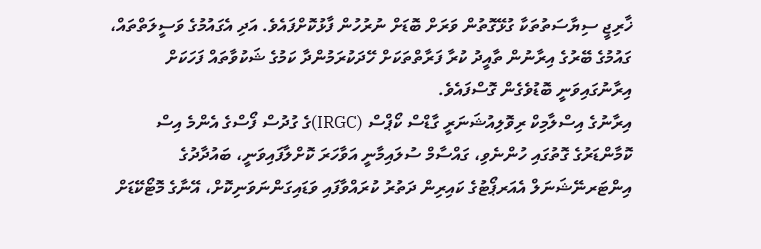ޚާރިޖީ ސިޔާސަތުތަކާ ގުޅޭގޮތުން ވަރަށް ބޮޑަށް ނުރުހުން ފާޅުކޮށްފައެވެ. އަދި އެގައުމުގެ ވަސީލަތްތައް، ގައުމުގެ ބޭރުގެ އިރާނުން ތާއީދު ކުރާ ފަރާތްތަކަށް ހޭދަކުރަމުންދާ ކަމުގެ ޝަކުވާތައް ފަހަކަށް އިރާނުގައިވަނީ ބޮޑުވެގެން ގޮސްފައެވެ.
އިރާނުގެ އިސްލާމިކް ރިވޮލިއުޝަނަރީ ގާޑްސް ކޯޕްސް (IRGC)ގެ ގުދުސް ފޯސްގެ އެންމެ އިސް ކޮމާންޑަރުގެ ގޮތުގައި ހުންނެވި، ގައްސާމް ސުލައިމާނީ އަވާހަރަ ކޮށްލާފައިވަނީ، ބައުދާދުގެ އިންޓަރނޭޝަނަލް އެއަރޕޯޓުގެ ކައިރިން ދަތުރު ކުރައްވާފައި ވަޑައިގަންނަވަނިކޮށް، އޭނާގެ މޮޓޯކޭޑަށް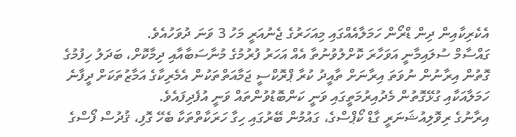އެކެރިކާއިން ދިން ޑްރޯން ހަމަލާއެއްގައި މިއަހަރުގެ ޖެނުއަރީ މަހު 3 ވަނަ ދުވަހުއެވެ.
ގައްސާމް ސުލައިމާނީ އަވަހާރަ ކޮށްލުވުނުތާ އެއް އަހަރު ފުރުމުގެ މުނާސަބާއާއި ދިމާކޮށް، ބަދަލު ހިފުމުގެ ގޮތުން އިރާނުން ނުވަތަ އިރާނަށް ތާއީދު ކުރާ ޕްރޮކްސީ ޖަމާއަތްތަކުން އެމެރިކާގެ އަމާޒުތަކަށް ދީފާނެ ހަމަލާއަކާއި ގުޅޭގޮތުން މެދުއިރުމަތީގައި ވަނީ ކަންބޮޑުވުންތައް ވަނީ އުފެދިފައެވެ.
އިރާނުގެ ރިވޮލިއުޝަނަރީ ގާޑް ކޯޕްސްގެ، ގައުމުން ބޭރުގައި ހިގާ ހަރަކާތްތަކާ ބެހޭ ގޮފި، ޤުދުސް ފޯސްގެ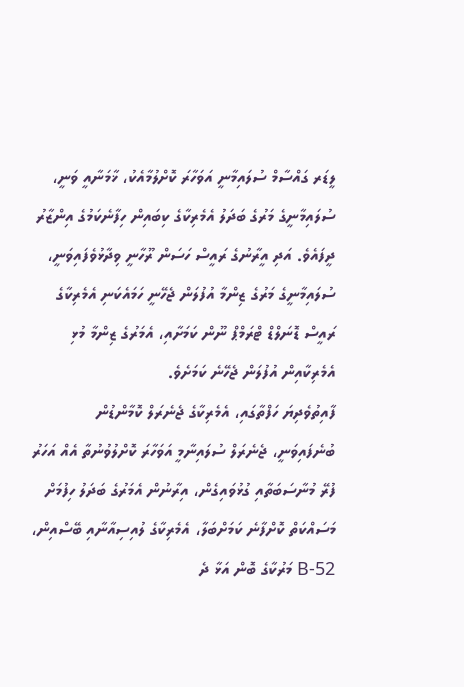ލީޑަރ ގައްސާމް ސުލައިމާނީ އަވަހާރަ ކޮށްލުމާއެކު، ޚާމަނާއީ ވަނީ، ސުލައިމާނީގެ މަރުގެ ބަދަލު އެމެރިކާގެ ކިބައިން ހިފާނެކަމުގެ އިންޒާރު ދީފައެވެ. އަދި އީރާނުގެ ރައީސް ހަސަން ރޫހާނީ ވިދާޅުވެފައިވަނީ، ސުލައިމާނީގެ މަރުގެ ޒިންމާ އުފުލަން ޖެހޭނީ ހަމައެކަނި އެމެރިކާގެ ރައީސް ޑޮނަލްޑް ޓްރަމްޕް ނޫން ކަމަށާއި، އެމަރުގެ ޒިންމާ މުޅި އެމެރިކާއިން އުފުލަން ޖެހޭނެ ކަމަށެވެ.
ފާއިތުވެދިޔަ ހަފްތާގައި، އެމެރިކާގެ ޖެނެރަލް ކޮމާންޑުން ބުނެފައިވަނީ، ޖެނެރަލް ސުލައިނާމީ އަވަހާރަ ކޮށްލުވުނުތާ އެއް އަހަރު ފުރޭ މުނާސަބަތާއި ގުޅުވައިގެން، އިރާނުން އެމަރުގެ ބަދަލު ހިފުމަށް މަސައްކަތް ކޮށްފާނެ ކަމަށްބަލާ، އެމެރިކާގެ ލުއިސިއާނާއި ބޭސްއިން، B-52 މަރުކާގެ ބޮން އަޅާ ދެ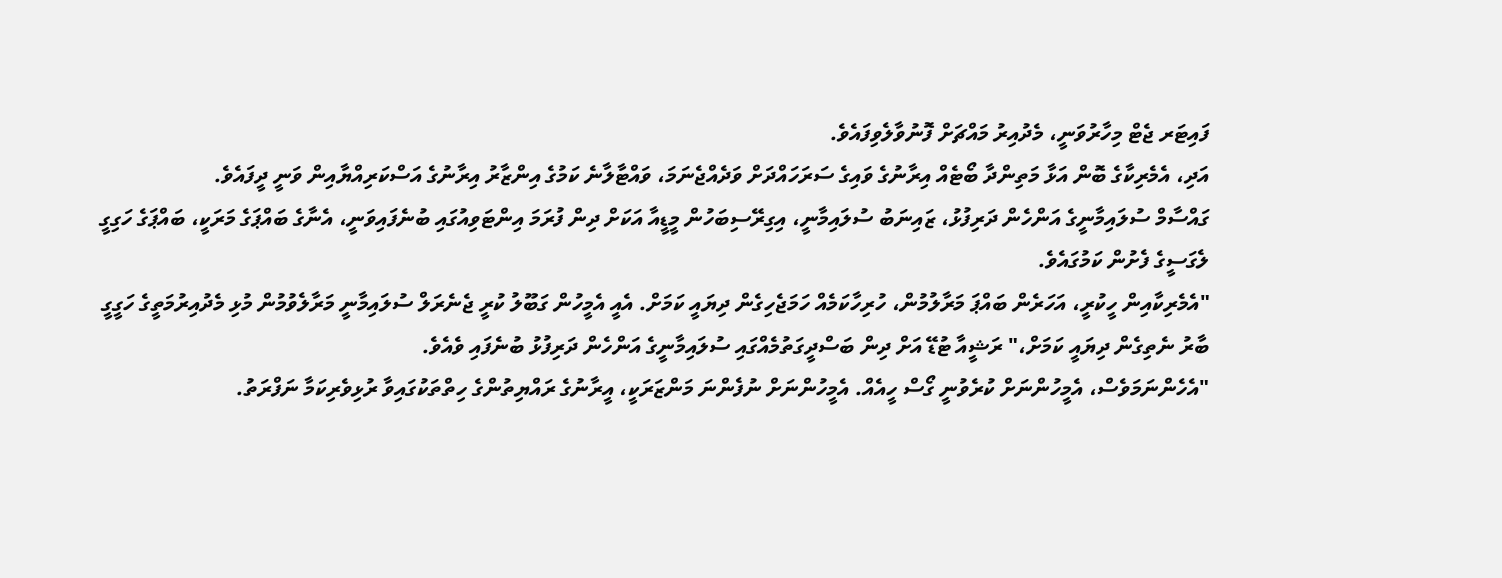ފައިޓަރ ޖެޓް މިހާރުވަނީ، މެދުއިރު މައްޗަށް ފޮނުވާލެވިފައެވެ.
އަދި، އެމެރިކާގެ ބޮން އަޅާ މަތިންދާ ބޯޓެއް އިރާނުގެ ވައިގެ ސަރަހައްދަށް ވަދެއްޖެނަމަ، ވައްޓާލާނެ ކަމުގެ އިންޒާރު އިރާނުގެ އަސްކަރިއްޔާއިން ވަނީ ދީފައެވެ.
ގައްސާމް ސުލައިމާނީގެ އަންހެން ދަރިފުޅު، ޒައިނަބު ސުލައިމާނީ، އިގިރޭސިބަހުން މީޑީއާ އަކަށް ދިން ފުރަމަ އިންޓަވިއުގައި ބުނެފައިވަނީ، އެނާގެ ބައްޕަގެ މަރަކީ، ބައްޕަގެ ހަގިގީ ލެގަސީގެ ފެށުން ކަމުގައެވެ.
"އެމެރިކާއިން ހީކުރީ، އަހަރެން ބައްޕަ މަރާލުމުން، ހުރިހާކަމެއް ހަމަޖެހިގެން ދިޔައީ ކަމަށް. އެއީ އެމީހުން ގަބޫލު ކުރީ ޖެނެރަލް ސުލައިމާނީ މަރާލެވުމުން މުޅި މެދުއިރުމަތީގެ ހަގީގީ ބާރު ނެތިގެން ދިޔައީ ކަމަށް،" ރަޝީއާ ޓުޑޭ އަށް ދިން ބަސްދީގަތުމެއްގައި ސުލައިމާނީގެ އަންހެން ދަރިފުޅު ބުނެފައި ވެއެވެ.
"އެހެންނަމަވެސް، އެމީހުންނަށް ކުރެވުނީ ގޯސް ހީއެއް. އެމީހުންނަށް ނުފެންނަ މަންޒަރަކީ، އީރާނުގެ ރައްޔިތުންގެ ހިތްތަކުގައިވާ ރުޅިވެރިކަމާ ނަފްރަތު.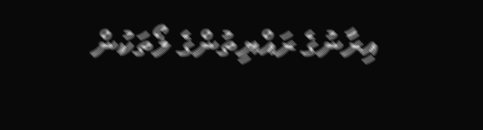އިރާނުގެ ރައްޔިތުންގެ ލޯތަކުން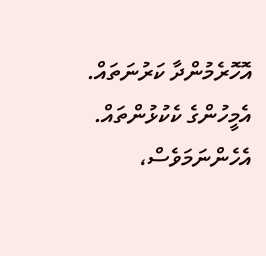އޮހޮރެމުންދާ ކަރުނަތައް. އެމީހުންގެ ކެކުޅުންތައް. އެހެންނަމަވެސް،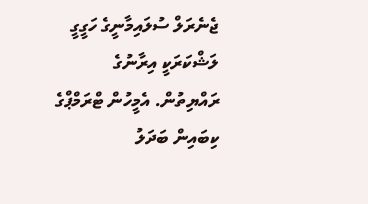ޖެނެރަލް ސުލައިމާނީގެ ހަގީގީ ލަޝްކަރަކީ އިރާނުގެ ރައްޔިތުން. އެމީހުން ޓްރަމްޕްގެ ކިބައިން ބަދަލު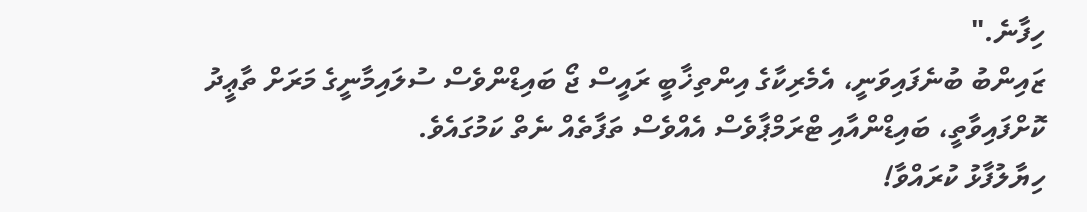ހިފާނެ."
ޒައިންބު ބުނެފައިވަނީ، އެމެރިކާގެ އިންތިޚާބީ ރައީސް ޖޯ ބައިޑްންވެސް ސުލައިމާނީގެ މަރަށް ތާޢީދު ކޮށްފައިވާތީ، ބައިޑްންއާއި ޓްރަމްޕާވެސް އެއްވެސް ތަފާތެއް ނެތް ކަމުގައެވެ.
ހިޔާލުފާޅު ކުރައްވާ!